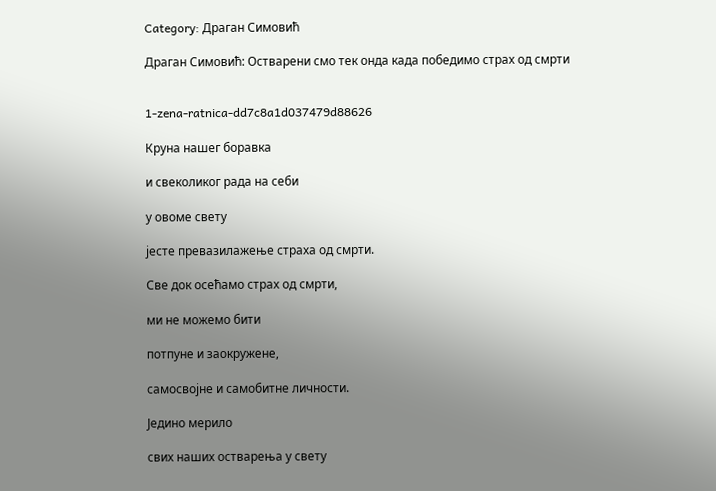Category: Драган Симовић

Драган Симовић: Остварени смо тек онда када победимо страх од смрти


1-zena-ratnica-dd7c8a1d037479d88626

Круна нашег боравка

и свеколиког рада на себи

у овоме свету

јесте превазилажење страха од смрти.

Све док осећамо страх од смрти,

ми не можемо бити

потпуне и заокружене,

самосвојне и самобитне личности.

Једино мерило

свих наших остварења у свету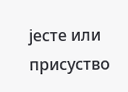јесте или присуство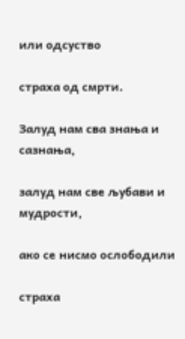или одсуство

страха од смрти.

Залуд нам сва знања и сазнања,

залуд нам све љубави и мудрости,

ако се нисмо ослободили

страха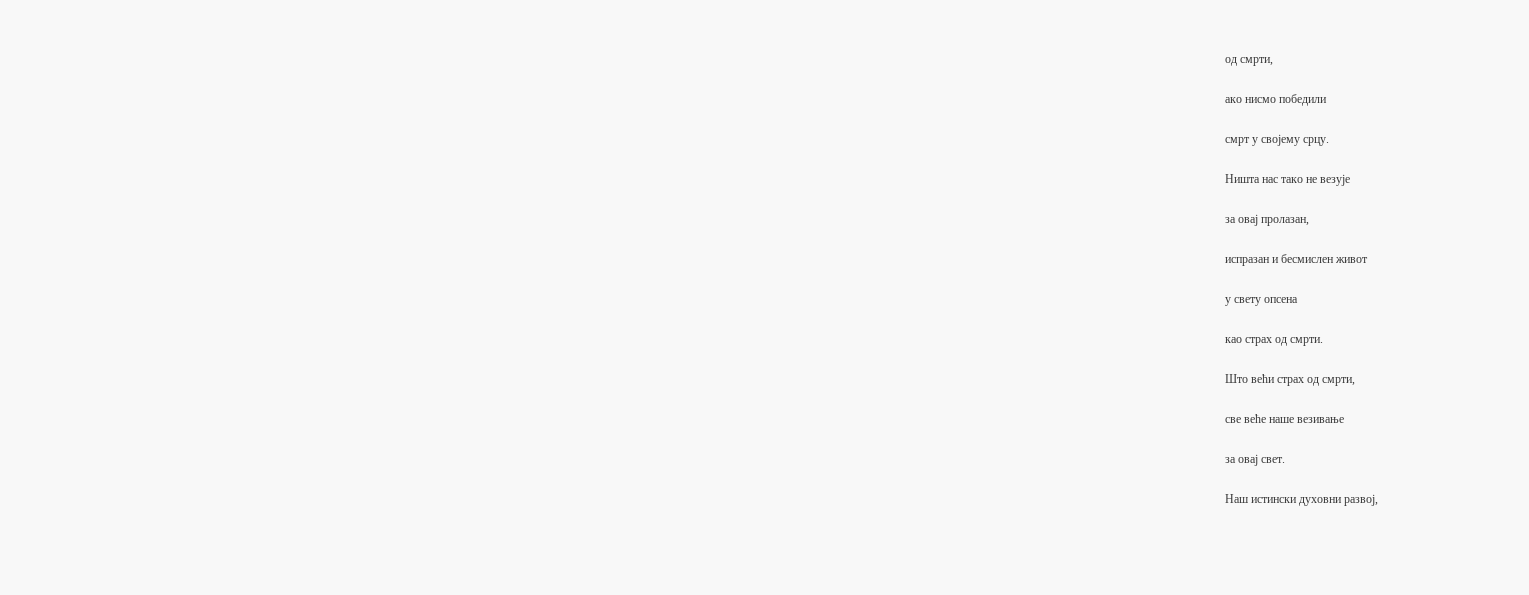од смрти,

ако нисмо победили

смрт у својему срцу.

Ништа нас тако не везује

за овај пролазан,

испразан и бесмислен живот

у свету опсена

као страх од смрти.

Што већи страх од смрти,

све веће наше везивање

за овај свет.

Наш истински духовни развој,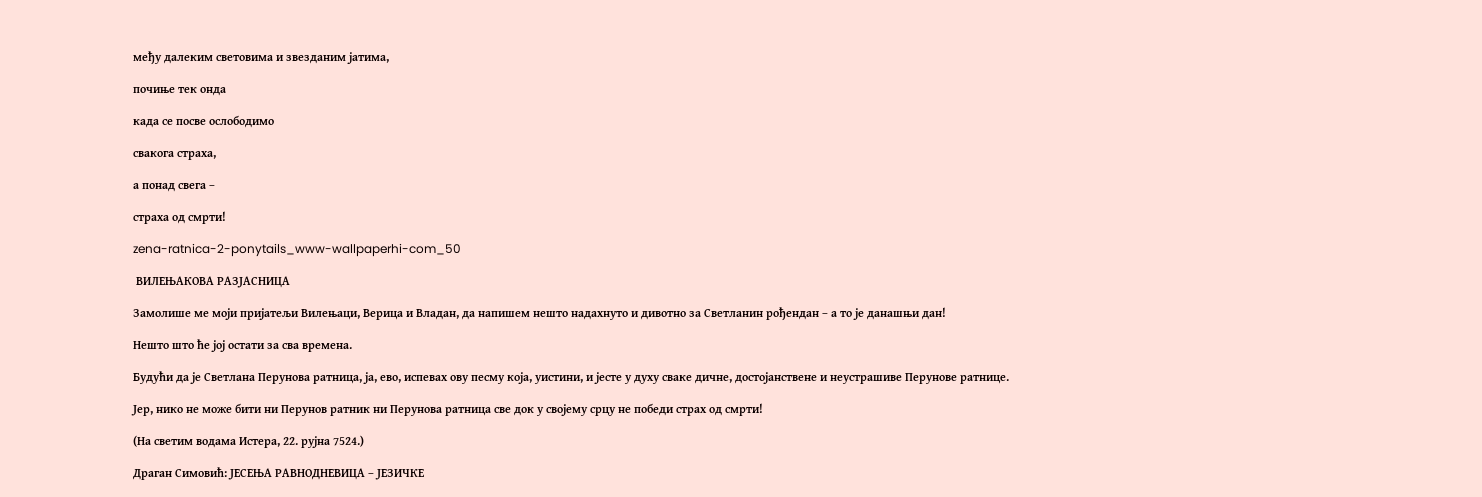међу далеким световима и звезданим јатима,

почиње тек онда

када се посве ослободимо

свакога страха,

а понад свега –

страха од смрти!

zena-ratnica-2-ponytails_www-wallpaperhi-com_50

 ВИЛЕЊАКОВА РАЗЈАСНИЦА

Замолише ме моји пријатељи Вилењаци, Верица и Владан, да напишем нешто надахнуто и дивотно за Светланин рођендан – а то је данашњи дан!

Нешто што ће јој остати за сва времена.

Будући да је Светлана Перунова ратница, ја, ево, испевах ову песму која, уистини, и јесте у духу сваке дичне, достојанствене и неустрашиве Перунове ратнице.

Јер, нико не може бити ни Перунов ратник ни Перунова ратница све док у својему срцу не победи страх од смрти!

(На светим водама Истера, 22. рујна 7524.)

Драган Симовић: ЈЕСЕЊА РАВНОДНЕВИЦА – ЈЕЗИЧКЕ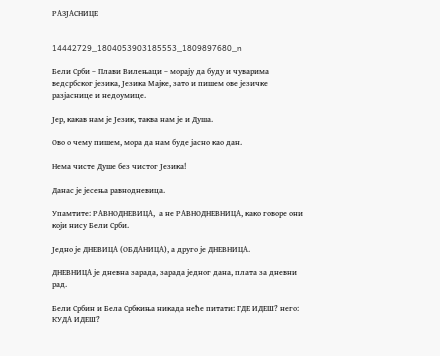РАЗЈАСНИЦЕ


14442729_1804053903185553_1809897680_n

Бели Срби – Плави Вилењаци – морају да буду и чуварима ведсрбског језика, Језика Мајке, зато и пишем ове језичке разјаснице и недоумице.

Јер, какав нам је Језик, таква нам је и Душа.

Ово о чему пишем, мора да нам буде јасно као дан.

Нема чисте Душе без чистог Језика!

Данас је јесења равнодневица.

Упамтите: РАВНОДНЕВИЦА,  а не РАВНОДНЕВНИЦА, како говоре они који нису Бели Срби.

Једно је ДНЕВИЦА (ОБДАНИЦА), а друго је ДНЕВНИЦА.

ДНЕВНИЦА је дневна зарада, зарада једног дана, плата за дневни рад.

Бели Србин и Бела Србкиња никада неће питати: ГДЕ ИДЕШ? него: КУДА ИДЕШ?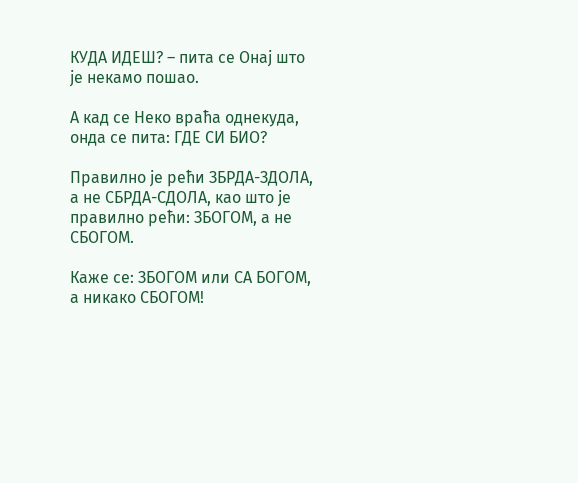КУДА ИДЕШ? – пита се Онај што је некамо пошао.

А кад се Неко враћа однекуда, онда се пита: ГДЕ СИ БИО?

Правилно је рећи ЗБРДА-ЗДОЛА, а не СБРДА-СДОЛА, као што је правилно рећи: ЗБОГОМ, а не СБОГОМ.

Каже се: ЗБОГОМ или СА БОГОМ, а никако СБОГОМ!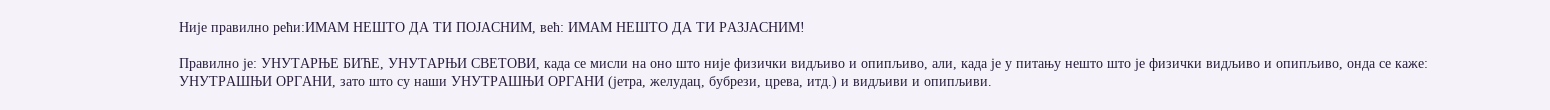Није правилно рећи:ИМАМ НЕШТО ДА ТИ ПОЈАСНИМ, већ: ИМАМ НЕШТО ДА ТИ РАЗЈАСНИМ!

Правилно је: УНУТАРЊЕ БИЋЕ, УНУТАРЊИ СВЕТОВИ, када се мисли на оно што није физички видљиво и опипљиво, али, када је у питању нешто што је физички видљиво и опипљиво, онда се каже: УНУТРАШЊИ ОРГАНИ, зато што су наши УНУТРАШЊИ ОРГАНИ (јетра, желудац, бубрези, црева, итд.) и видљиви и опипљиви.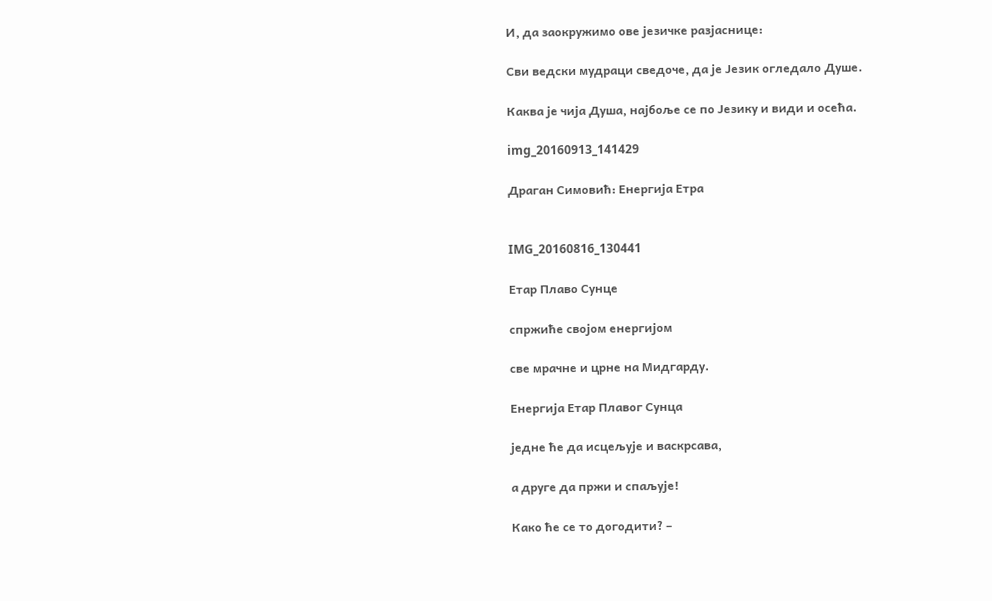И, да заокружимо ове језичке разјаснице:

Сви ведски мудраци сведоче, да је Језик огледало Душе.

Каква је чија Душа, најбоље се по Језику и види и осећа.

img_20160913_141429

Драган Симовић: Енергија Етра


IMG_20160816_130441

Етар Плаво Сунце

спржиће својом енергијом

све мрачне и црне на Мидгарду.

Енергија Етар Плавог Сунца

једне ће да исцељује и васкрсава,

а друге да пржи и спаљује!

Како ће се то догодити? –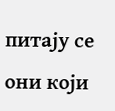питају се они који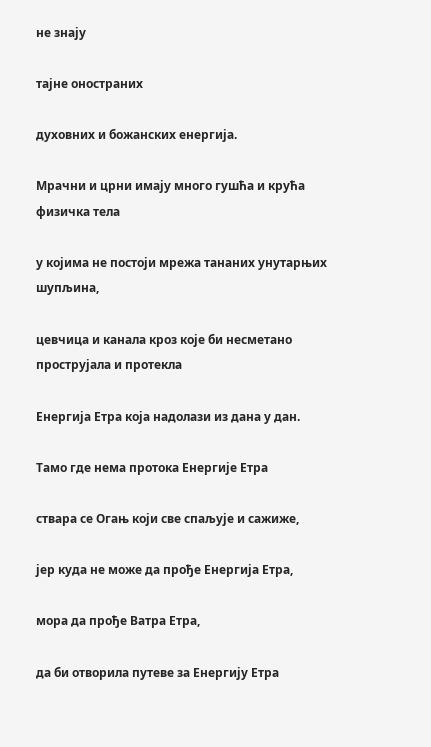не знају

тајне оностраних

духовних и божанских енергија.

Мрачни и црни имају много гушћа и крућа физичка тела

у којима не постоји мрежа тананих унутарњих шупљина,

цевчица и канала кроз које би несметано прострујала и протекла

Енергија Етра која надолази из дана у дан.

Тамо где нема протока Енергије Етра

ствара се Огањ који све спаљује и сажиже,

јер куда не може да прође Енергија Етра,

мора да прође Ватра Етра,

да би отворила путеве за Енергију Етра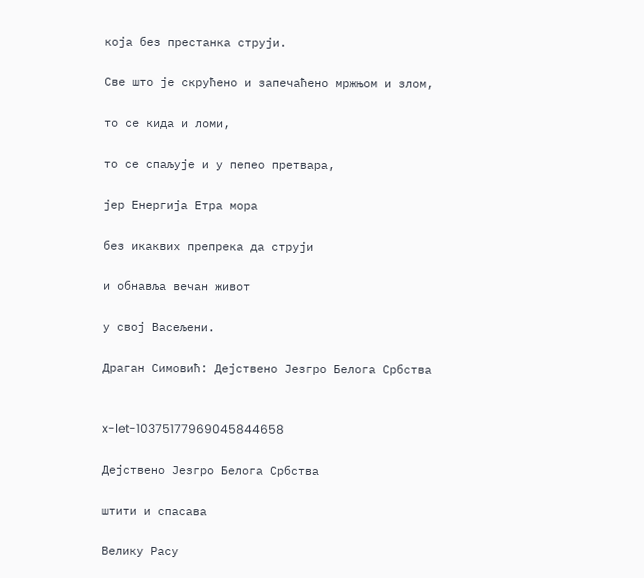која без престанка струји.

Све што је скрућено и запечаћено мржњом и злом,

то се кида и ломи,

то се спаљује и у пепео претвара,

јер Енергија Етра мора

без икаквих препрека да струји

и обнавља вечан живот

у свој Васељени.

Драган Симовић: Дејствено Језгро Белога Србства


x-let-10375177969045844658

Дејствено Језгро Белога Србства

штити и спасава

Велику Расу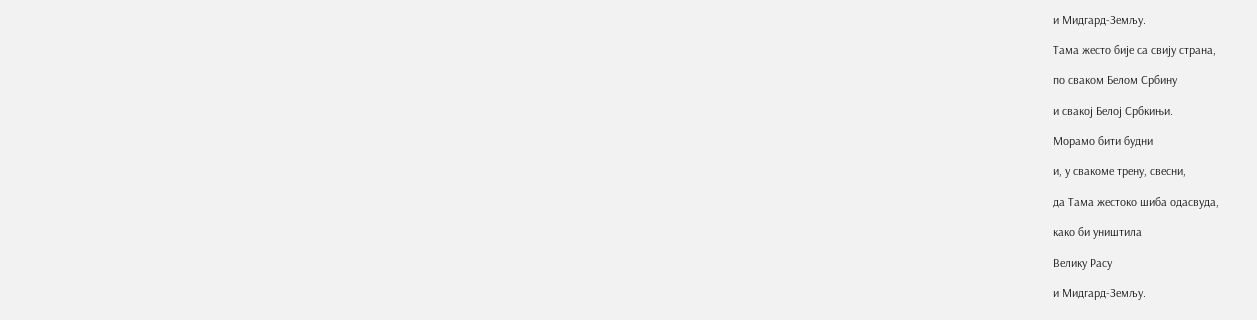и Мидгард-Земљу.

Тама жесто бије са свију страна,

по сваком Белом Србину

и свакој Белој Србкињи.

Морамо бити будни

и, у свакоме трену, свесни,

да Тама жестоко шиба одасвуда,

како би уништила

Велику Расу

и Мидгард-Земљу.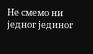Не смемо ни једног јединог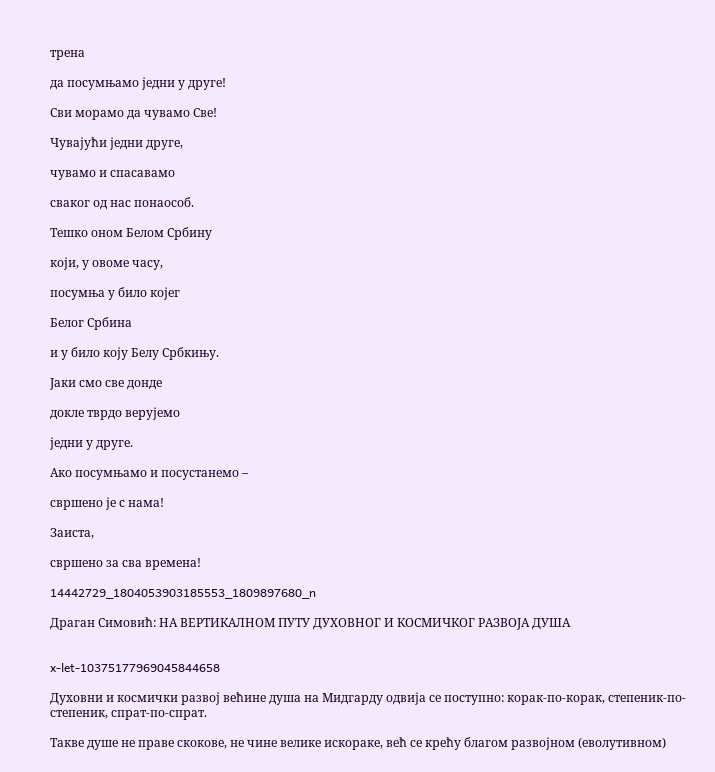трена

да посумњамо једни у друге!

Сви морамо да чувамо Све!

Чувајући једни друге,

чувамо и спасавамо

сваког од нас понаособ.

Тешко оном Белом Србину

који, у овоме часу,

посумња у било којег

Белог Србина

и у било коју Белу Србкињу.

Јаки смо све донде

докле тврдо верујемо

једни у друге.

Ако посумњамо и посустанемо –

свршено је с нама!

Заиста,

свршено за сва времена!

14442729_1804053903185553_1809897680_n

Драган Симовић: НА ВЕРТИКАЛНОМ ПУТУ ДУХОВНОГ И КОСМИЧКОГ РАЗВОЈА ДУША


x-let-10375177969045844658

Духовни и космички развој већине душа на Мидгарду одвија се поступно: корак-по-корак, степеник-по-степеник, спрат-по-спрат.

Такве душе не праве скокове, не чине велике искораке, већ се крећу благом развојном (еволутивном)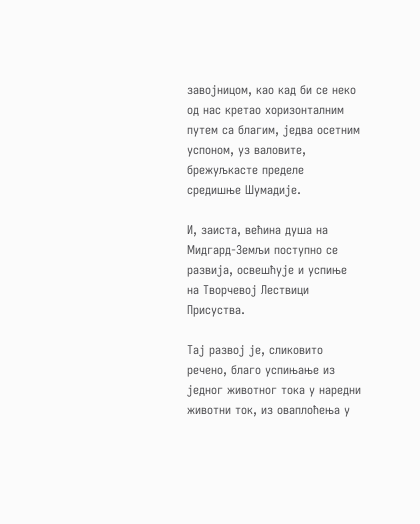завојницом, као кад би се неко од нас кретао хоризонталним путем са благим, једва осетним успоном, уз валовите, брежуљкасте пределе средишње Шумадије.

И, заиста, већина душа на Мидгард-Земљи поступно се развија, освешћује и успиње на Творчевој Лествици Присуства.

Тај развој је, сликовито речено, благо успињање из једног животног тока у наредни животни ток, из оваплоћења у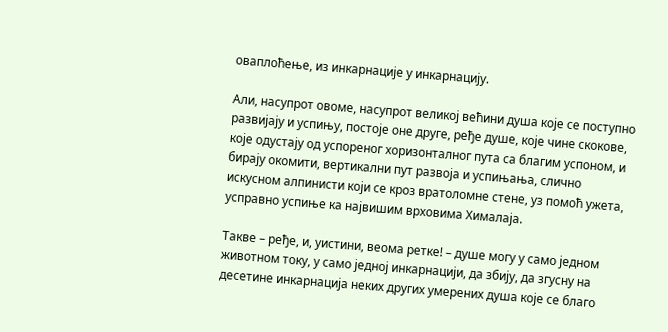оваплоћење, из инкарнације у инкарнацију.

Али, насупрот овоме, насупрот великој већини душа које се поступно развијају и успињу, постоје оне друге, ређе душе, које чине скокове, које одустају од успореног хоризонталног пута са благим успоном, и бирају окомити, вертикални пут развоја и успињања, слично искусном алпинисти који се кроз вратоломне стене, уз помоћ ужета, усправно успиње ка највишим врховима Хималаја.

Такве – ређе, и, уистини, веома ретке! – душе могу у само једном животном току, у само једној инкарнацији, да збију, да згусну на десетине инкарнација неких других умерених душа које се благо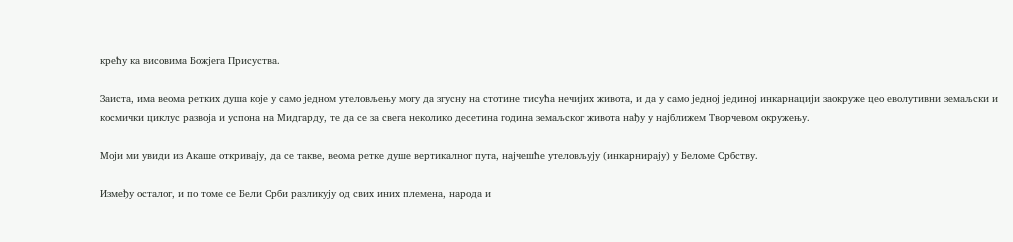крећу ка висовима Божјега Присуства.

Заиста, има веома ретких душа које у само једном утеловљењу могу да згусну на стотине тисућа нечијих живота, и да у само једној јединој инкарнацији заокруже цео еволутивни земаљски и космички циклус развоја и успона на Мидгарду, те да се за свега неколико десетина година земаљског живота нађу у најближем Творчевом окружењу.

Моји ми увиди из Акаше откривају, да се такве, веома ретке душе вертикалног пута, најчешће утеловљују (инкарнирају) у Беломе Србству.

Између осталог, и по томе се Бели Срби разликују од свих иних племена, народа и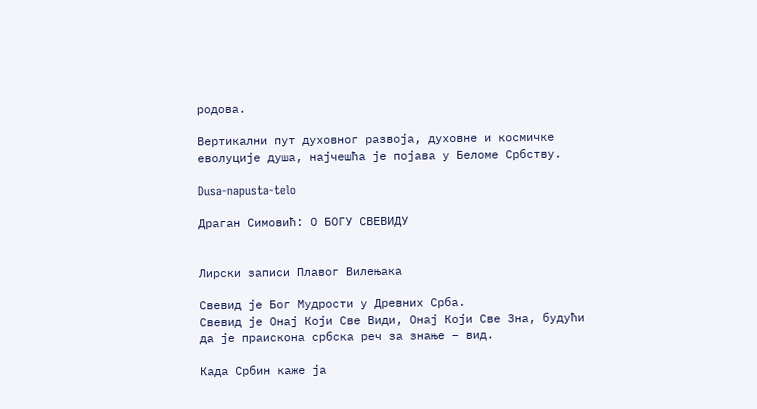родова.

Вертикални пут духовног развоја, духовне и космичке еволуције душа, најчешћа је појава у Беломе Србству.

Dusa-napusta-telo

Драган Симовић: О БОГУ СВЕВИДУ


Лирски записи Плавог Вилењака

Свевид је Бог Мудрости у Древних Срба.
Свевид је Онај Који Све Види, Онај Који Све Зна, будући да је праискона србска реч за знање – вид.

Када Србин каже ја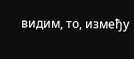видим, то, између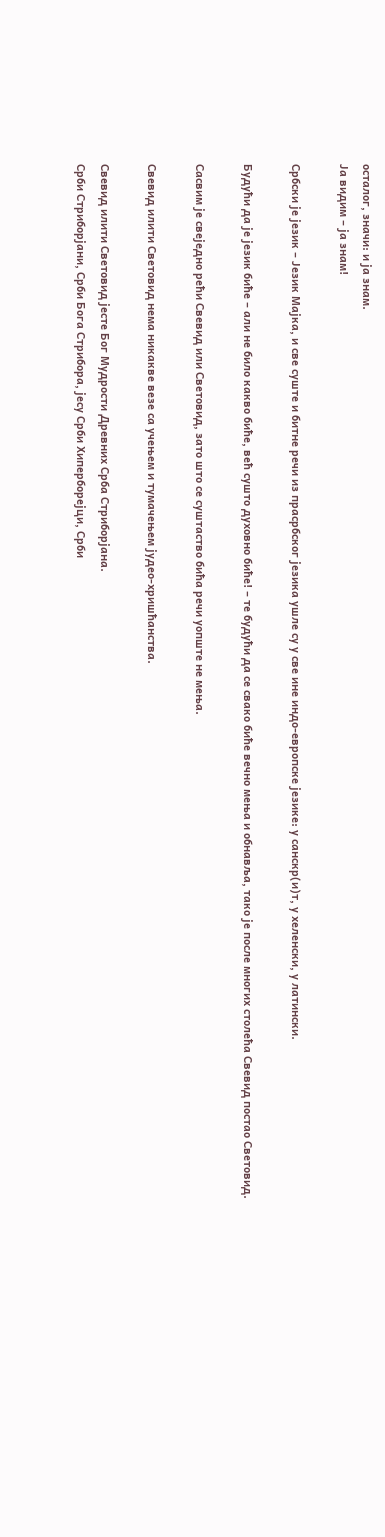осталог, значи: и ја знам.
Ја видим – ја знам!

Србски је језик – Језик Мајка, и све суште и битне речи из прасрбског језика ушле су у све ине индо-европске језике: у санскр(и)т, у хеленски, у латински.

Будући да је језик биће – али не било какво биће, већ сушто духовно биће! – те будући да се свако биће вечно мења и обнавља, тако је после многих столећа Свевид постао Световид.

Сасвим је свеједно рећи Свевид или Световид, зато што се суштаство бића речи уопште не мења.

Свевид илити Световид нема никакве везе са учењем и тумачењем јудео-хришћанства.

Свевид илити Световид јесте Бог Мудрости Древних Срба Стриборјана.
Срби Стриборјани, Срби Бога Стрибора, јесу Срби Хиперборејци, Срби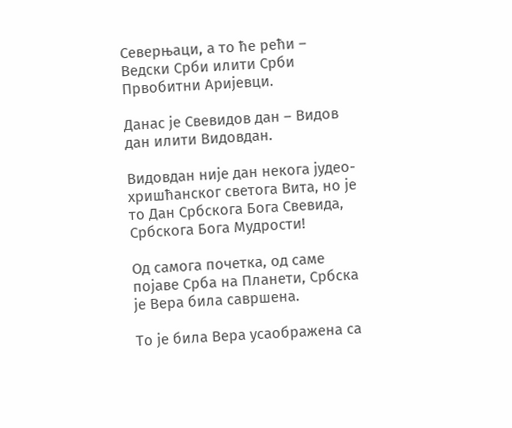Северњаци, а то ће рећи – Ведски Срби илити Срби Првобитни Аријевци.

Данас је Свевидов дан – Видов дан илити Видовдан.

Видовдан није дан некога јудео-хришћанског светога Вита, но је то Дан Србскога Бога Свевида, Србскога Бога Мудрости!

Од самога почетка, од саме појаве Срба на Планети, Србска је Вера била савршена.

То је била Вера усаображена са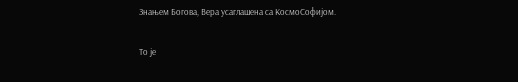Знањем Богова, Вера усаглашена са КосмоСофијом.

То је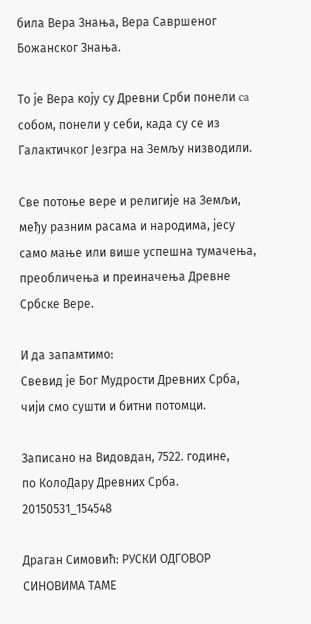била Вера Знања, Вера Савршеног Божанског Знања.

То је Вера коју су Древни Срби понели ca собом, понели у себи, када су се из Галактичког Језгра на Земљу низводили.

Све потоње вере и религије на Земљи, међу разним расама и народима, јесу само мање или више успешна тумачења, преобличења и преиначења Древне Србске Вере.

И да запамтимо:
Свевид је Бог Мудрости Древних Срба, чији смо сушти и битни потомци.

Записано на Видовдан, 7522. године,
по КолоДару Древних Срба.
20150531_154548

Драган Симовић: РУСКИ ОДГОВОР СИНОВИМА ТАМЕ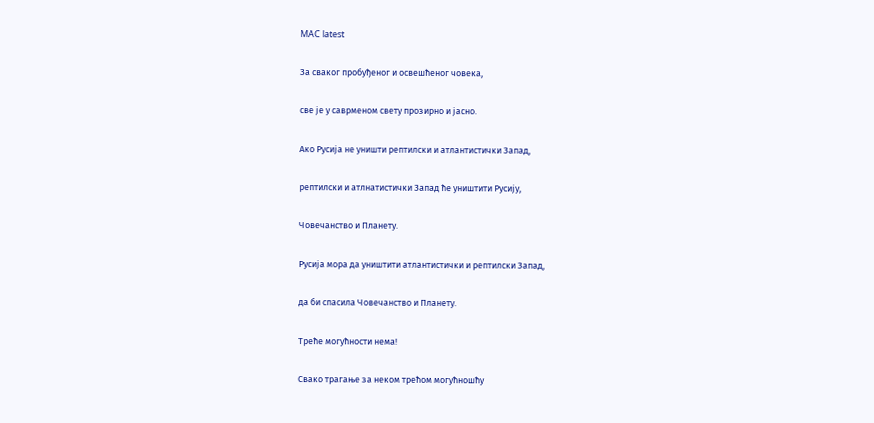MAC latest

За сваког пробуђеног и освешћеног човека,

све је у саврменом свету прозирно и јасно.

Ако Русија не уништи рептилски и атлантистички Запад,

рептилски и атлнатистички Запад ће уништити Русију,

Човечанство и Планету.

Русија мора да уништити атлантистички и рептилски Запад,

да би спасила Човечанство и Планету.

Треће могућности нема!

Свако трагање за неком трећом могућношћу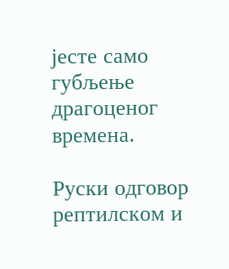јесте само губљење драгоценог времена.

Руски одговор рептилском и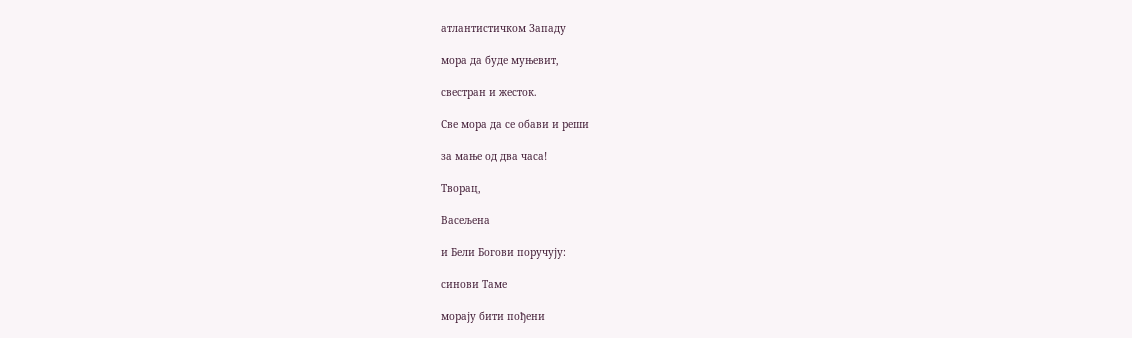атлантистичком Западу

мора да буде муњевит,

свестран и жесток.

Све мора да се обави и реши

за мање од два часа!

Творац,

Васељена

и Бели Богови поручују:

синови Таме

морају бити пођени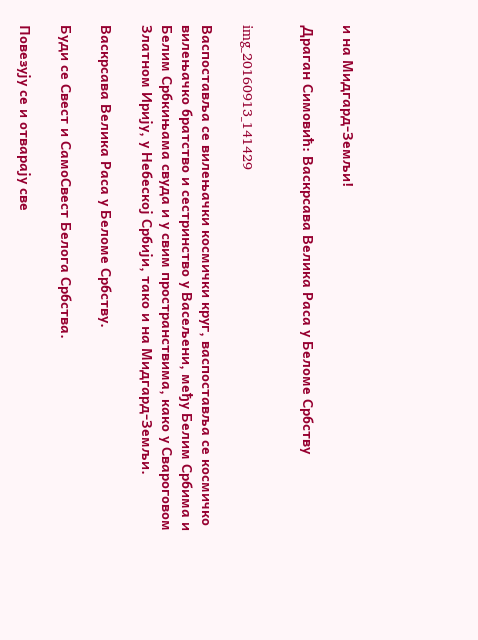и на Мидгард-Земљи!

Драган Симовић: Васкрсава Велика Раса у Беломе Србству


img_20160913_141429

Васпоставља се вилењачки космички круг, васпоставља се космичко вилењачко братство и сестринство у Васељени, међу Белим Србима и Белим Србкињама свуда и у свим пространствима, како у Свароговом Златном Ирију, у Небеској Србији, тако и на Мидгард-Земљи.

Васкрсава Велика Раса у Беломе Србству.

Буди се Свест и СамоСвест Белога Србства.

Повезују се и отварају све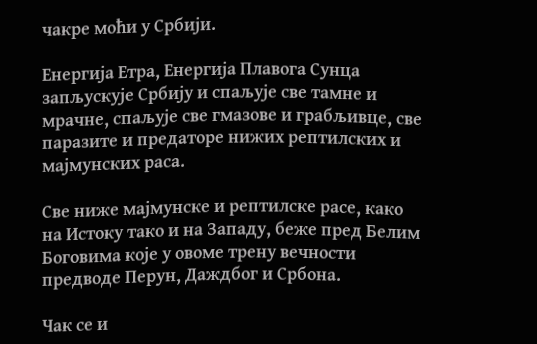чакре моћи у Србији.

Енергија Етра, Енергија Плавога Сунца запљускује Србију и спаљује све тамне и мрачне, спаљује све гмазове и грабљивце, све паразите и предаторе нижих рептилских и мајмунских раса.

Све ниже мајмунске и рептилске расе, како на Истоку тако и на Западу, беже пред Белим Боговима које у овоме трену вечности предводе Перун, Даждбог и Србона.

Чак се и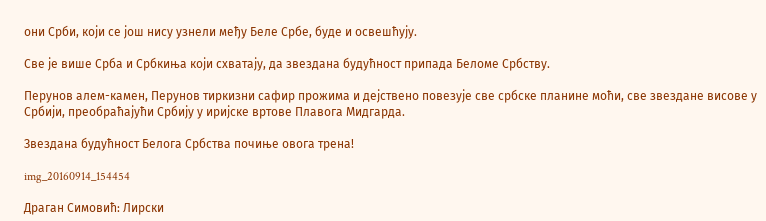они Срби, који се још нису узнели међу Беле Србе, буде и освешћују.

Све је више Срба и Србкиња који схватају, да звездана будућност припада Беломе Србству.

Перунов алем-камен, Перунов тиркизни сафир прожима и дејствено повезује све србске планине моћи, све звездане висове у Србији, преобраћајући Србију у иријске вртове Плавога Мидгарда.

Звездана будућност Белога Србства почиње овога трена!

img_20160914_154454

Драган Симовић: Лирски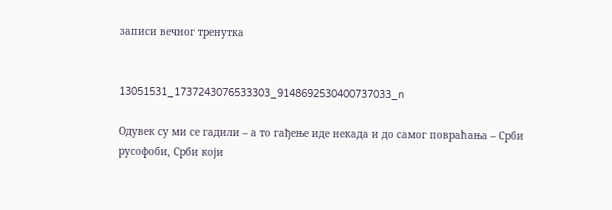записи вечног тренутка


13051531_1737243076533303_9148692530400737033_n

Одувек су ми се гадили – а то гађење иде некада и до самог повраћања – Срби русофоби, Срби који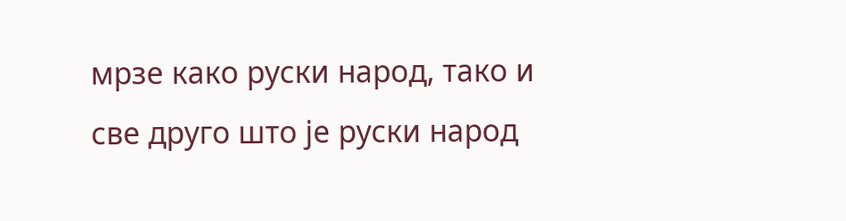мрзе како руски народ, тако и све друго што је руски народ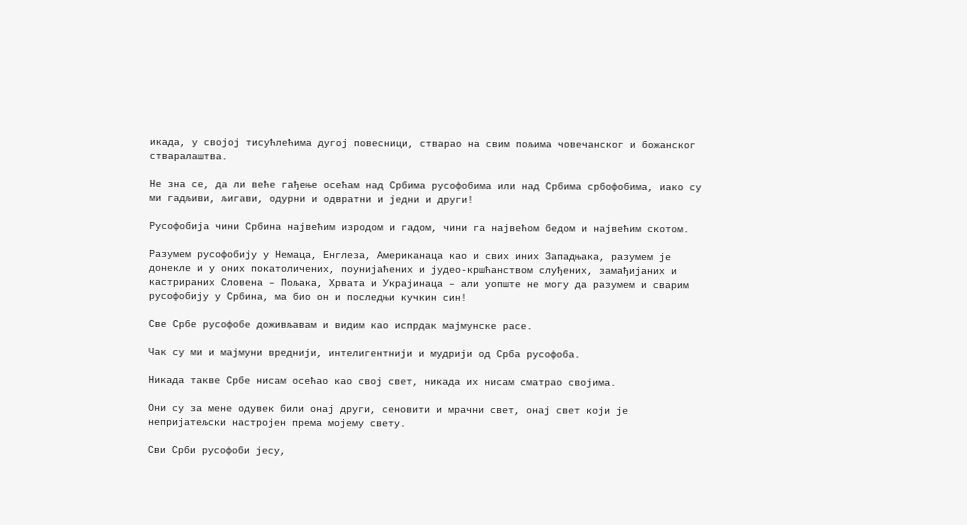икада, у својој тисућлећима дугој повесници, стварао на свим пољима човечанског и божанског стваралаштва.

Не зна се, да ли веће гађење осећам над Србима русофобима или над Србима србофобима, иако су ми гадљиви, љигави, одурни и одвратни и једни и други!

Русофобија чини Србина највећим изродом и гадом, чини га највећом бедом и највећим скотом.

Разумем русофобију у Немаца, Енглеза, Американаца као и свих иних Западњака, разумем је донекле и у оних покатоличених, поунијаћених и јудео-кршћанством слуђених, замађијаних и кастрираних Словена – Пољака, Хрвата и Украјинаца – али уопште не могу да разумем и сварим русофобију у Србина, ма био он и последњи кучкин син!

Све Србе русофобе доживљавам и видим као испрдак мајмунске расе.

Чак су ми и мајмуни вреднији, интелигентнији и мудрији од Срба русофоба.

Никада такве Србе нисам осећао као свој свет, никада их нисам сматрао својима.

Они су за мене одувек били онај други, сеновити и мрачни свет, онај свет који је непријатељски настројен према мојему свету.

Сви Срби русофоби јесу,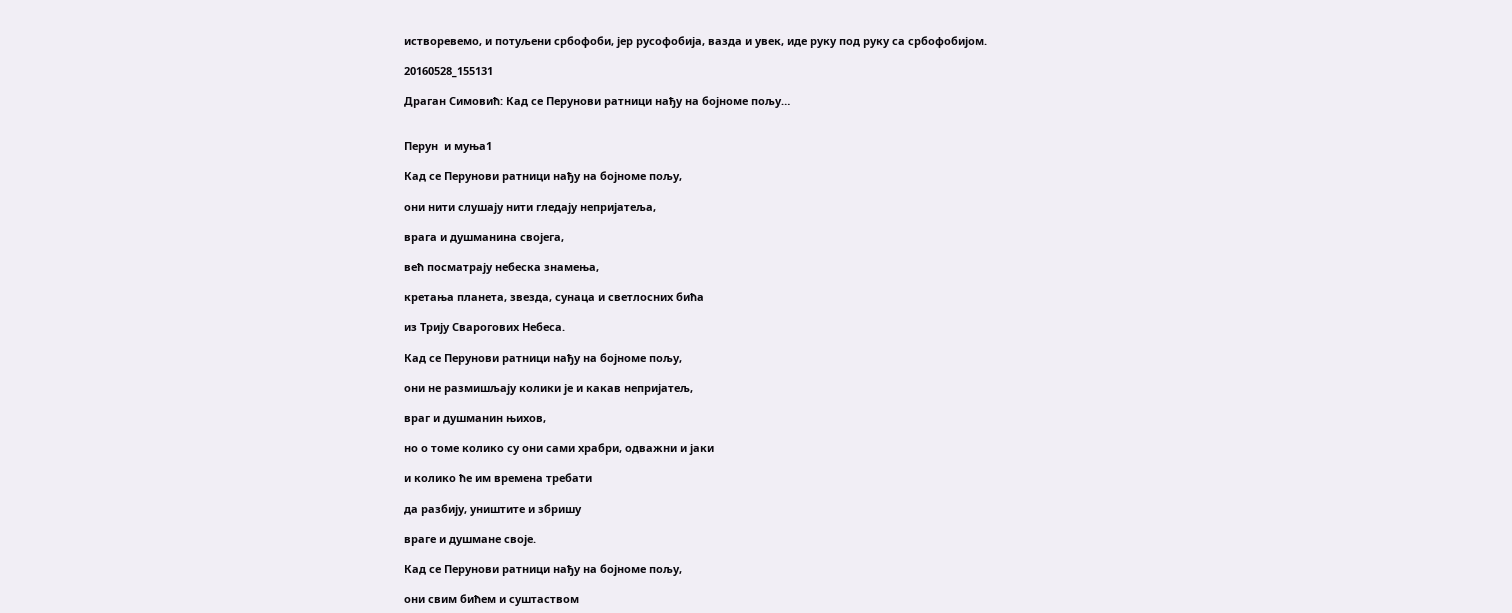истворевемо, и потуљени србофоби, јер русофобија, вазда и увек, иде руку под руку са србофобијом.

20160528_155131

Драган Симовић: Кад се Перунови ратници нађу на бојноме пољу…


Перун  и муња1

Кад се Перунови ратници нађу на бојноме пољу,

они нити слушају нити гледају непријатеља,

врага и душманина својега,

већ посматрају небеска знамења,

кретања планета, звезда, сунаца и светлосних бића

из Трију Сварогових Небеса.

Кад се Перунови ратници нађу на бојноме пољу,

они не размишљају колики је и какав непријатељ,

враг и душманин њихов,

но о томе колико су они сами храбри, одважни и јаки

и колико ће им времена требати

да разбију, уништите и збришу

враге и душмане своје.

Кад се Перунови ратници нађу на бојноме пољу,

они свим бићем и суштаством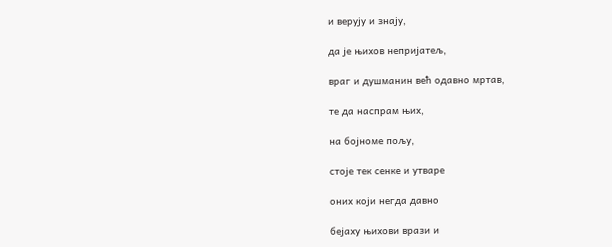и верују и знају,

да је њихов непријатељ,

враг и душманин већ одавно мртав,

те да наспрам њих,

на бојноме пољу,

стоје тек сенке и утваре

оних који негда давно

бејаху њихови врази и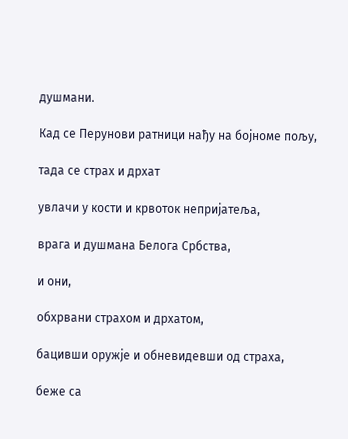душмани.

Кад се Перунови ратници нађу на бојноме пољу,

тада се страх и дрхат

увлачи у кости и крвоток непријатеља,

врага и душмана Белога Србства,

и они,

обхрвани страхом и дрхатом,

бацивши оружје и обневидевши од страха,

беже са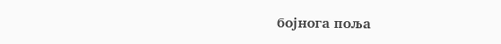бојнога поља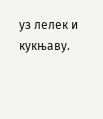уз лелек и кукњаву.